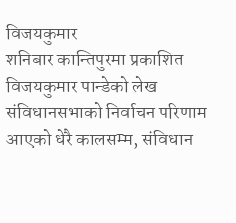विजयकुमार
शनिबार कान्तिपुरमा प्रकाशित विजयकुमार पान्डेको लेख
संविधानसभाको निर्वाचन परिणाम आएको धेरै कालसम्म, संविधान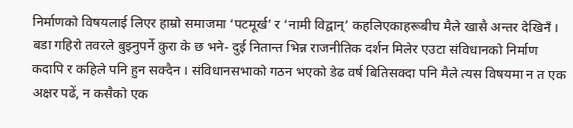निर्माणको विषयलाई लिएर हाम्रो समाजमा ‘पटमूर्ख’ र ‘नामी विद्वान्’ कहलिएकाहरूबीच मैले खासै अन्तर देखिनँ । बडा गहिरो तवरले बुझ्नुपर्ने कुरा के छ भने- दुई नितान्त भिन्न राजनीतिक दर्शन मिलेर एउटा संविधानको निर्माण कदापि र कहिले पनि हुन सक्दैन । संविधानसभाको गठन भएको डेढ वर्ष बितिसक्दा पनि मैले त्यस विषयमा न त एक अक्षर पढें, न कसैको एक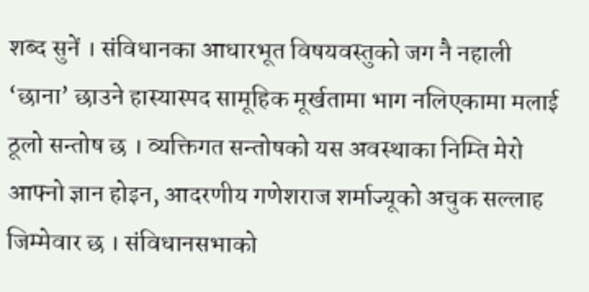शब्द सुनें । संविधानका आधारभूत विषयवस्तुको जग नै नहाली ‘छाना’ छाउने हास्यास्पद सामूहिक मूर्खतामा भाग नलिएकामा मलाई ठूलो सन्तोष छ । व्यक्तिगत सन्तोषको यस अवस्थाका निम्ति मेरो आफ्नो ज्ञान होइन, आदरणीय गणेशराज शर्माज्यूको अचुक सल्लाह
जिम्मेवार छ । संविधानसभाको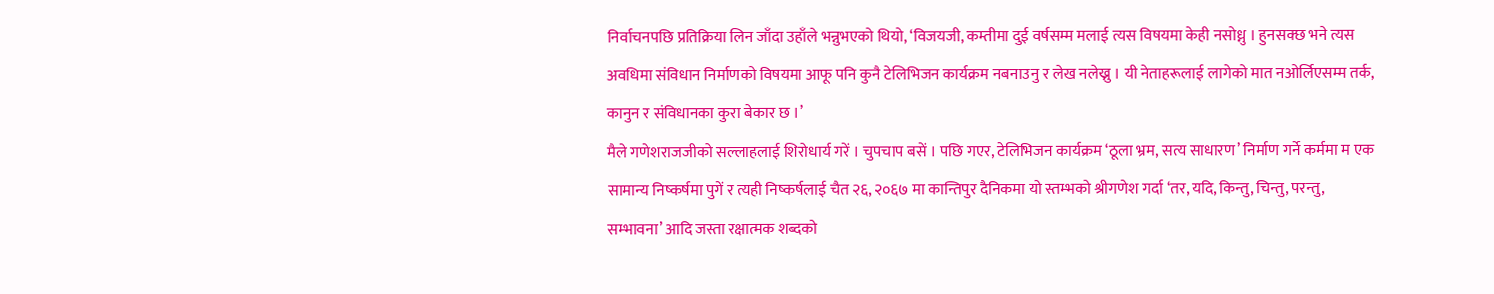निर्वाचनपछि प्रतिक्रिया लिन जाँदा उहाँले भन्नुभएको थियो, ‘विजयजी, कम्तीमा दुई वर्षसम्म मलाई त्यस विषयमा केही नसोध्नु । हुनसक्छ भने त्यस अवधिमा संविधान निर्माणको विषयमा आफू पनि कुनै टेलिभिजन कार्यक्रम नबनाउनु र लेख नलेख्नु । यी नेताहरूलाई लागेको मात नओर्लिएसम्म तर्क, कानुन र संविधानका कुरा बेकार छ ।’
मैले गणेशराजजीको सल्लाहलाई शिरोधार्य गरें । चुपचाप बसें । पछि गएर, टेलिभिजन कार्यक्रम ‘ठूला भ्रम, सत्य साधारण’ निर्माण गर्ने कर्ममा म एक सामान्य निष्कर्षमा पुगें र त्यही निष्कर्षलाई चैत २६, २०६७ मा कान्तिपुर दैनिकमा यो स्तम्भको श्रीगणेश गर्दा ‘तर, यदि, किन्तु, चिन्तु, परन्तु, सम्भावना’ आदि जस्ता रक्षात्मक शब्दको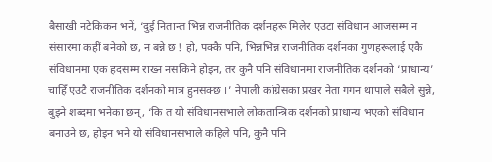बैसाखी नटेकिकन भनें, ‘दुई नितान्त भिन्न राजनीतिक दर्शनहरू मिलेर एउटा संविधान आजसम्म न संसारमा कहीं बनेको छ, न बन्ने छ ! हो, पक्कै पनि, भिन्नभिन्न राजनीतिक दर्शनका गुणहरूलाई एकै संविधानमा एक हदसम्म राख्न नसकिने होइन, तर कुनै पनि संविधानमा राजनीतिक दर्शनको ‘प्राधान्य’ चाहिँ एउटै राजनीतिक दर्शनको मात्र हुनसक्छ ।’ नेपाली कांग्रेसका प्रखर नेता गगन थापाले सबैले सुन्ने, बुझ्ने शब्दमा भनेका छन्, ‘कि त यो संविधानसभाले लोकतान्त्रिक दर्शनको प्राधान्य भएको संविधान बनाउने छ, होइन भने यो संविधानसभाले कहिले पनि, कुनै पनि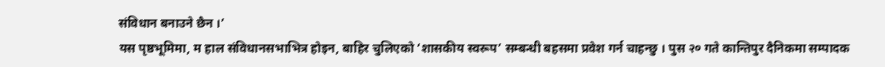संविधान बनाउने छैन ।’
यस पृष्ठभूमिमा, म हाल संविधानसभाभित्र होइन, बाहिर चुलिएको ‘शासकीय स्वरूप’ सम्बन्धी बहसमा प्रवेश गर्न चाहन्छु । पुस २० गते कान्तिपुर दैनिकमा सम्पादक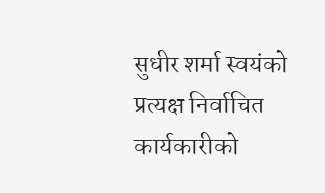सुधीर शर्मा स्वयंको प्रत्यक्ष निर्वाचित कार्यकारीको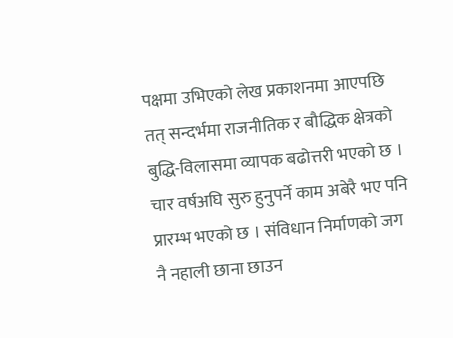पक्षमा उभिएको लेख प्रकाशनमा आएपछि तत् सन्दर्भमा राजनीतिक र बौद्धिक क्षेत्रको बुद्धि-विलासमा व्यापक बढोत्तरी भएको छ । चार वर्षअघि सुरु हुनुपर्ने काम अबेरै भए पनि प्रारम्भ भएको छ । संविधान निर्माणको जग नै नहाली छाना छाउन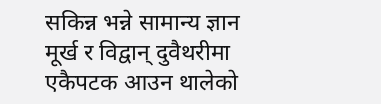सकिन्न भन्ने सामान्य ज्ञान मूर्ख र विद्वान् दुवैथरीमा एकैपटक आउन थालेको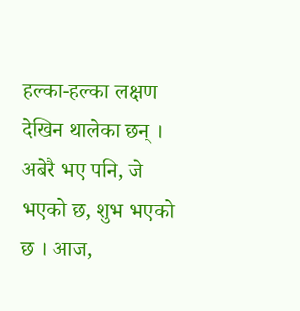हल्का-हल्का लक्षण देखिन थालेका छन् । अबेरै भए पनि, जे भएको छ, शुभ भएको छ । आज,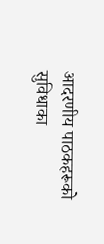आदरणीय पाठकहरूको सुविधाका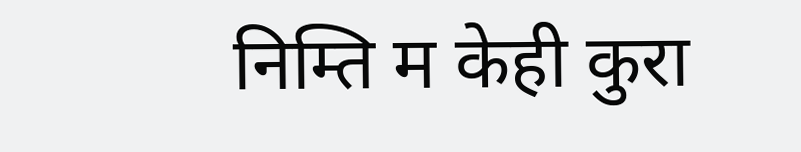निम्ति म केही कुरा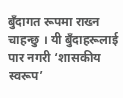बुँदागत रूपमा राख्न चाहन्छु । यी बुँदाहरूलाई पार नगरी ‘शासकीय स्वरूप’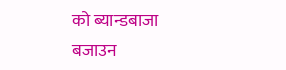को ब्यान्डबाजा बजाउन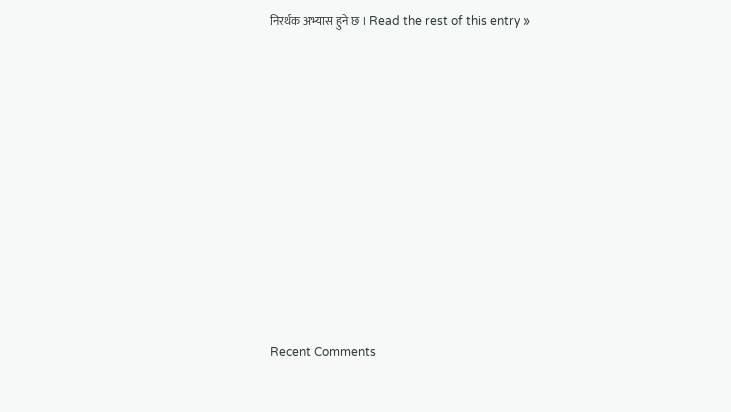निरर्थक अभ्यास हुने छ । Read the rest of this entry »











Recent Comments